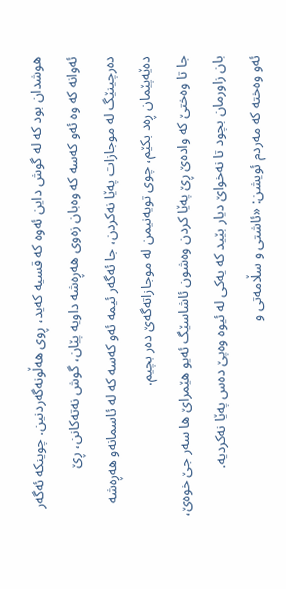هوشدان بود که له گوش داین ئەوه که قسیه کەید، ڕوی هەڵونەگەردنین. چوینکه ئەگەر ئەوانه که وه ئەو کەسه که وەبان زەوی هەڕەشه داویه پێان، گوش نەتەکانن، ڕێ دەرچینێگ له موجازات پەێا نەکردن، جا ئەگەر ئیمه ئەو کەسه که له ئاسمانەو هەڕەشه دەێەپێمان ڕەد بکێم، چوی تویەنیمن له موجازاتەگەێ دەر بچیم.
جا تا وەختێ که وادەێ ڕێ پەێا کردن وەشون ئاشاسێگ ئەیو هێمراێ ها سەر جێ خوەێ، بان زاورمان بچود تا نەخواێ دیار بێید که یەکی له ئیوه وەپێ دەس پەێا نەکردیه.
ئەو وەخته که مەردم ئویشن: «ئاشتی و سڵامەتی و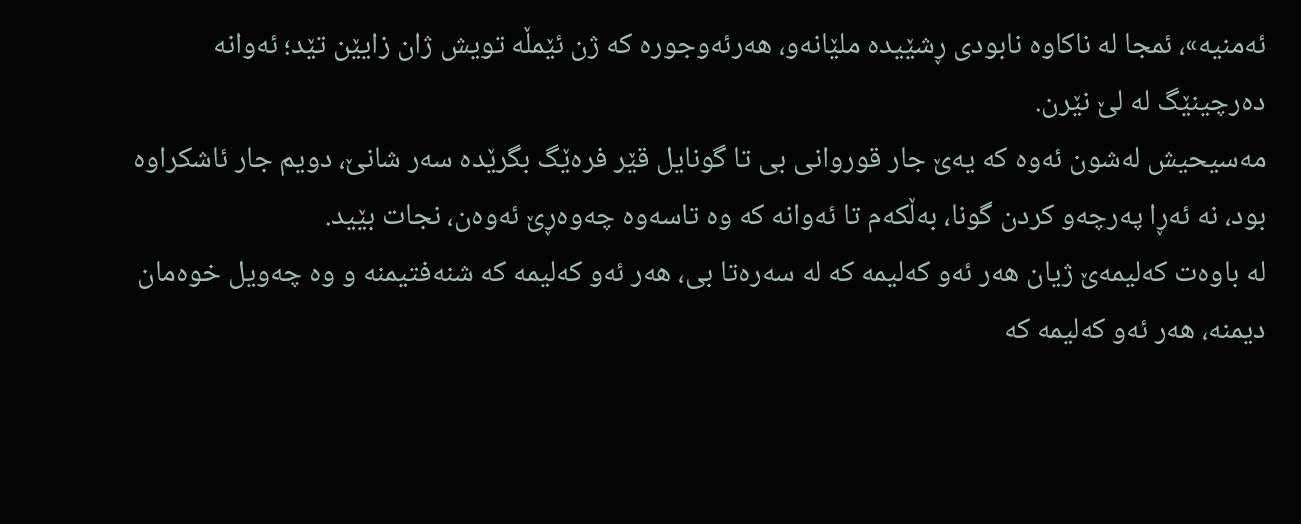ئەمنیە»، ئمجا له ناکاوه نابودی ڕشێیده ملێانەو، هەرئەوجوره که ژن ئێمڵه تویش ژان زایێن تێد؛ ئەوانه دەرچینێگ له لێ نێرن.
مەسیحیش لەشون ئەوه که یەێ جار قوروانی بی تا گونایل قێر فرەێگ بگرێده سەر شانێ، دویم جار ئاشکراوه بود، نه ئەڕا پەرچەو کردن گونا، بەڵکەم تا ئەوانه که وه تاسەوه چەوەڕێ ئەوەن، نجات بێید.
له باوەت کەلیمەێ ژیان هەر ئەو کەلیمه که له سەرەتا بی، هەر ئەو کەلیمه که شنەفتیمنه و وه چەویل خوەمان دیمنه، هەر ئەو کەلیمه که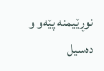نوڕێیمنه پێەو و دەسیل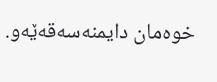خوەمان دایمنەسەقەێەو.